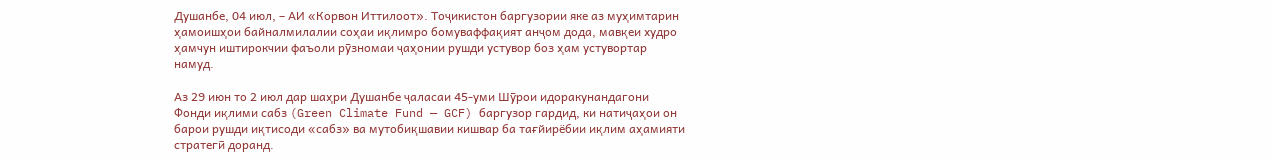Душанбе, 04 июл, – АИ «Корвон Иттилоот». Тоҷикистон баргузории яке аз муҳимтарин ҳамоишҳои байналмилалии соҳаи иқлимро бомуваффақият анҷом дода, мавқеи худро ҳамчун иштирокчии фаъоли рӯзномаи ҷаҳонии рушди устувор боз ҳам устувортар намуд.

Аз 29 июн то 2 июл дар шаҳри Душанбе ҷаласаи 45-уми Шӯрои идоракунандагони Фонди иқлими сабз (Green Climate Fund — GCF) баргузор гардид, ки натиҷаҳои он барои рушди иқтисоди «сабз» ва мутобиқшавии кишвар ба тағйирёбии иқлим аҳамияти стратегӣ доранд.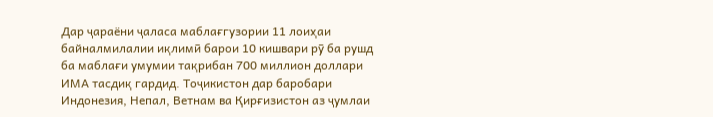Дар ҷараёни ҷаласа маблағгузории 11 лоиҳаи байналмилалии иқлимӣ барои 10 кишвари рӯ ба рушд ба маблағи умумии тақрибан 700 миллион доллари ИМА тасдиқ гардид. Тоҷикистон дар баробари Индонезия, Непал, Ветнам ва Қирғизистон аз ҷумлаи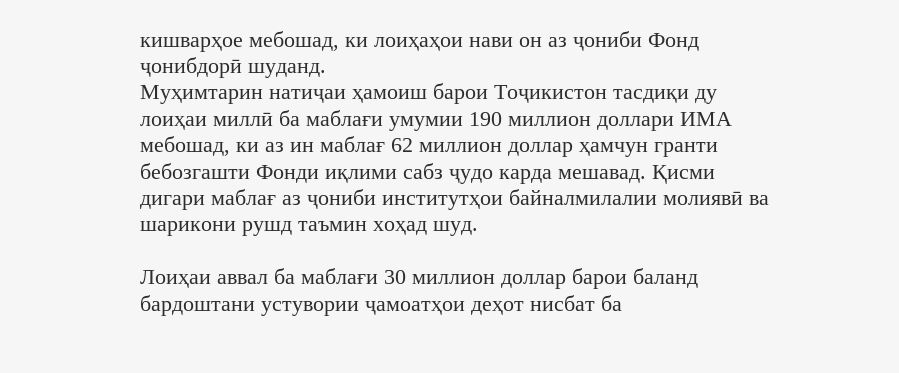кишварҳое мебошад, ки лоиҳаҳои нави он аз ҷониби Фонд ҷонибдорӣ шуданд.
Муҳимтарин натиҷаи ҳамоиш барои Тоҷикистон тасдиқи ду лоиҳаи миллӣ ба маблағи умумии 190 миллион доллари ИМА мебошад, ки аз ин маблағ 62 миллион доллар ҳамчун гранти бебозгашти Фонди иқлими сабз ҷудо карда мешавад. Қисми дигари маблағ аз ҷониби институтҳои байналмилалии молиявӣ ва шарикони рушд таъмин хоҳад шуд.

Лоиҳаи аввал ба маблағи 30 миллион доллар барои баланд бардоштани устувории ҷамоатҳои деҳот нисбат ба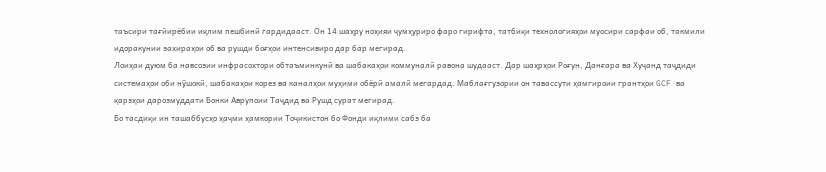таъсири тағйирёбии иқлим пешбинӣ гардидааст. Он 14 шаҳру ноҳияи ҷумҳуриро фаро гирифта, татбиқи технологияҳои муосири сарфаи об, такмили идоракунии захираҳои об ва рушди боғҳои интенсивиро дар бар мегирад.
Лоиҳаи дуюм ба навсозии инфрасохтори обтаъминкунӣ ва шабакаҳои коммуналӣ равона шудааст. Дар шаҳрҳои Роғун, Данғара ва Хуҷанд таҷдиди системаҳои оби нӯшокӣ, шабакаҳои корез ва каналҳои муҳими обёрӣ амалӣ мегардад. Маблағгузории он тавассути ҳамгироии грантҳои GCF ва қарзҳои дарозмуддати Бонки Аврупоии Таҷдид ва Рушд сурат мегирад.
Бо тасдиқи ин ташаббусҳо ҳаҷми ҳамкории Тоҷикистон бо Фонди иқлими сабз ба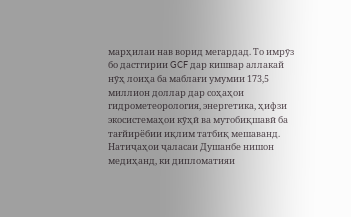марҳилаи нав ворид мегардад. То имрӯз бо дастгирии GCF дар кишвар аллакай нӯҳ лоиҳа ба маблағи умумии 173,5 миллион доллар дар соҳаҳои гидрометеорология, энергетика, ҳифзи экосистемаҳои кӯҳӣ ва мутобиқшавӣ ба тағйирёбии иқлим татбиқ мешаванд.
Натиҷаҳои ҷаласаи Душанбе нишон медиҳанд, ки дипломатияи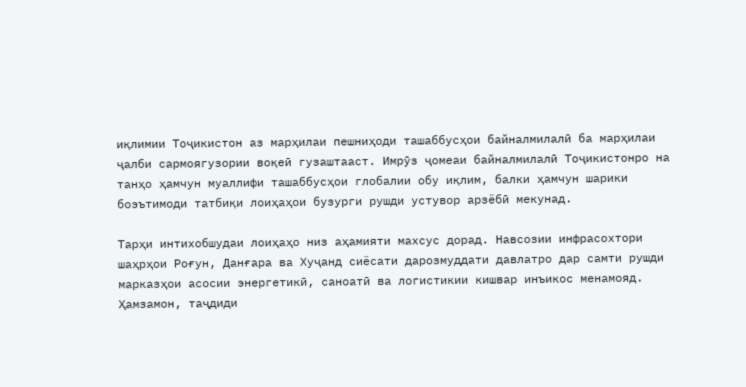иқлимии Тоҷикистон аз марҳилаи пешниҳоди ташаббусҳои байналмилалӣ ба марҳилаи ҷалби сармоягузории воқеӣ гузаштааст. Имрӯз ҷомеаи байналмилалӣ Тоҷикистонро на танҳо ҳамчун муаллифи ташаббусҳои глобалии обу иқлим, балки ҳамчун шарики боэътимоди татбиқи лоиҳаҳои бузурги рушди устувор арзёбӣ мекунад.

Тарҳи интихобшудаи лоиҳаҳо низ аҳамияти махсус дорад. Навсозии инфрасохтори шаҳрҳои Роғун, Данғара ва Хуҷанд сиёсати дарозмуддати давлатро дар самти рушди марказҳои асосии энергетикӣ, саноатӣ ва логистикии кишвар инъикос менамояд. Ҳамзамон, таҷдиди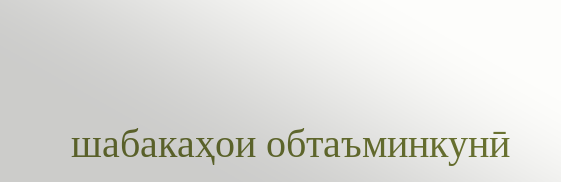шабакаҳои обтаъминкунӣ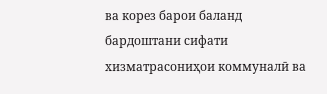ва корез барои баланд бардоштани сифати хизматрасониҳои коммуналӣ ва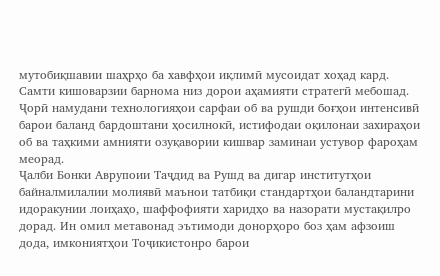мутобиқшавии шаҳрҳо ба хавфҳои иқлимӣ мусоидат хоҳад кард.
Самти кишоварзии барнома низ дорои аҳамияти стратегӣ мебошад. Ҷорӣ намудани технологияҳои сарфаи об ва рушди боғҳои интенсивӣ барои баланд бардоштани ҳосилнокӣ, истифодаи оқилонаи захираҳои об ва таҳкими амнияти озуқавории кишвар заминаи устувор фароҳам меорад.
Ҷалби Бонки Аврупоии Таҷдид ва Рушд ва дигар институтҳои байналмилалии молиявӣ маънои татбиқи стандартҳои баландтарини идоракунии лоиҳаҳо, шаффофияти харидҳо ва назорати мустақилро дорад. Ин омил метавонад эътимоди донорҳоро боз ҳам афзоиш дода, имкониятҳои Тоҷикистонро барои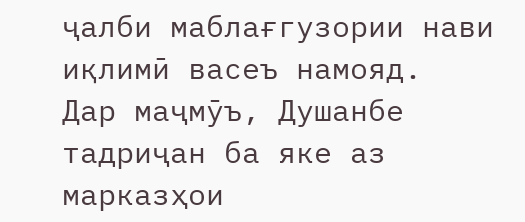ҷалби маблағгузории нави иқлимӣ васеъ намояд.
Дар маҷмӯъ, Душанбе тадриҷан ба яке аз марказҳои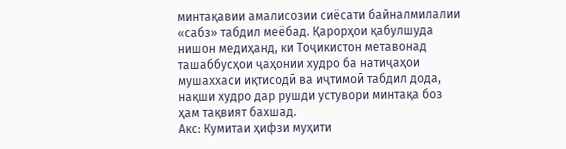минтақавии амалисозии сиёсати байналмилалии «сабз» табдил меёбад. Қарорҳои қабулшуда нишон медиҳанд, ки Тоҷикистон метавонад ташаббусҳои ҷаҳонии худро ба натиҷаҳои мушаххаси иқтисодӣ ва иҷтимоӣ табдил дода, нақши худро дар рушди устувори минтақа боз ҳам тақвият бахшад.
Акс: Кумитаи ҳифзи муҳити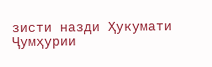зисти назди Ҳукумати Ҷумҳурии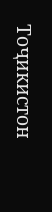Тоҷикистон